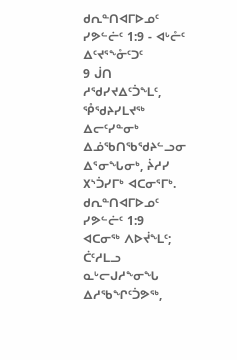ᑯᕆᓐᑎᐊᒥᐅᓄᑦ ᓯᕗᓪᓖᑦ 1:9 - ᐊᒡᓔᑦ ᐃᑦᔪᕐᖕᓁᑦᑐᑦ
9 ᒎᑎ ᓱᖁᓯᔪᐃᑦᑑᖕᒪᑦ, ᕾᖁᔨᓯᒪᔪᖅ ᐃᓕᑦᓯᓐᓂᒃ ᐃᓅᖃᑎᖃᖁᔨᓪᓗᓂ ᐃᕐᓂᖓᓂᒃ, ᔩᓱᓯ ᙭ᔅᑑᓯᒥᒃ ᐊᑕᓂᕐᒥᒃ.
ᑯᕆᓐᑎᐊᒥᐅᓄᑦ ᓯᕗᓪᓖᑦ 1:9
ᐊᑕᓂᖅ ᐱᐅᔫᖕᒪᑦ; ᑖᑦᓱᒪᓗ ᓇᒡᓕᒍᓱᖕᓂᖓ ᐃᓱᖃᖏᑦᑑᕗᖅ,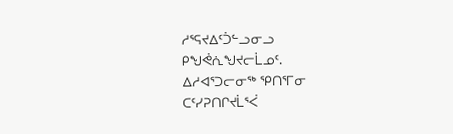ᓱᕐᕋᔪᐃᑦᑑᓪᓗᓂᓗ ᑭᖑᕚᕇᖑᔪᓕᒫᓄᑦ.
ᐃᓱᐊᕐᑐᓕᓂᖅ ᕿᑎᕐᒥᓂ ᑕᑦᓯᕈᑎᒋᔪᒫᕐᐹ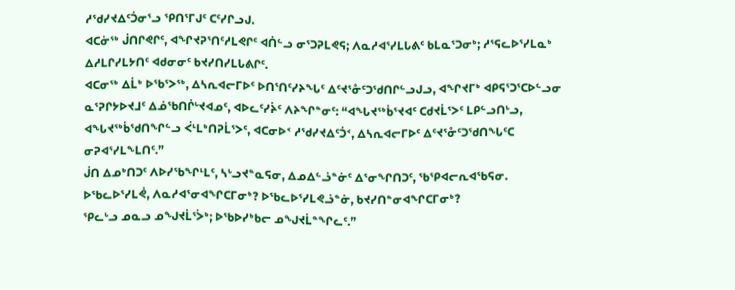ᓱᖁᓯᔪᐃᑦᑑᓂᕐᓗ ᕿᑎᕐᒥᒍᑦ ᑕᑦᓯᒋᓗᒍ.
ᐊᑕᓃᖅ ᒎᑎᒋᕙᒋᑦ, ᐊᖏᔪᕈᕐᑎᑦᓱᒪᕙᒋᑦ ᐊᑏᓪᓗ ᓂᕐᑐᕈᒪᕙᕋ; ᐱᓇᓱᐊᕐᓯᒪᒐᕕᑦ ᑲᒪᓇᕐᑐᓂᒃ; ᓱᕐᕋᓚᐅᕐᓯᒪᓇᒃ ᐃᓱᒪᒋᓯᒪᔭᑎᑦ ᐊᑯᓂᓂᑦ ᑲᔪᓯᑎᓯᒪᒐᕕᒋᑦ.
ᐊᑕᓂᖅ ᐃᒫᒃ ᐅᖃᕐᐳᖅ, ᐃᓴᕆᐊᓕᒥᐅᑦ ᐅᑎᕐᑎᑦᓯᔨᖓᑦ ᐃᑦᔪᕐᓁᑦᑐᖁᑎᒋᓪᓗᒍᓗ, ᐊᖏᔪᒥᒃ ᐊᑭᕋᕐᑐᕐᑕᐅᓪᓗᓂ ᓇᕐᕈᒋᔭᐅᔪᒧᑦ ᐃᓅᖃᑎᒌᒡᔪᐊᓄᑦ, ᐊᐅᓚᑦᓯᔩᑦ ᐱᔨᖏᓐᓂᑦ: “ᐊᖓᔪᖅᑳᕐᔪᐊᑦ ᑕᑯᔪᒫᕐᐳᑦ ᒪᑭᓪᓗᑎᒡᓗ, ᐊᖓᔪᖅᑳᖁᑎᖏᓪᓗ ᐹᒻᒪᒃᑎᕈᒫᕐᐳᑦ, ᐊᑕᓂᐅᑉ ᓱᖁᓯᔪᐃᑦᑑᑉ, ᐃᓴᕆᐊᓕᒥᐅᑦ ᐃᑦᔪᕐᓁᑦᑐᖁᑎᖓᑦᑕ ᓂᕈᐊᕐᓯᒪᖕᒪᑎᑦ.”
ᒎᑎ ᐃᓄᒃᑎᑐᑦ ᐱᐅᓯᖃᖏᒻᒪᑦ, ᓴᒡᓗᔪᓐᓇᕋᓂ, ᐃᓄᐃᓪᓘᓐᓃᑦ ᐃᕐᓂᖏᑎᑐᑦ, ᖃᕿᐊᓕᕆᐊᖃᕋᓂ. ᐅᖃᓚᐅᕐᓯᒪᕚ, ᐱᓇᓱᐊᕐᓂᐊᖏᑕᒥᓂᒃ? ᐅᖃᓚᐅᕐᓯᒪᕙᓘᓐᓃ, ᑲᔪᓯᑎᓐᓂᐊᖏᑕᒥᓂᒃ?
ᕿᓚᒡᓗ ᓄᓇᓗ ᓄᖑᔪᒫᕐᐴᒃ; ᐅᖃᐅᓯᒃᑲᓕ ᓄᖑᔪᒫᓐᖏᓚᑦ.”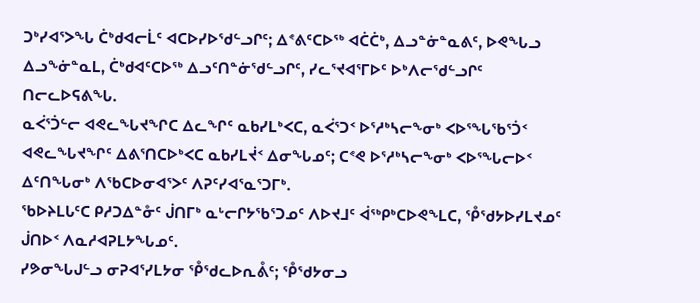ᑐᒃᓯᐊᕐᐳᖓ ᑖᒃᑯᐊᓕᒫᑦ ᐊᑕᐅᓯᐅᖁᓪᓗᒋᑦ; ᐃᕝᕕᑦᑕᐅᖅ ᐊᑖᑖᒃ, ᐃᓗᓐᓃᓐᓇᕕᑦ, ᐅᕙᖓᓗ ᐃᓗᖕᓃᓐᓇᒪ, ᑖᒃᑯᐊᑦᑕᐅᖅ ᐃᓗᑦᑎᓐᓃᖁᓪᓗᒋᑦ, ᓯᓚᕐᔪᐊᕐᒥᐅᑦ ᐅᒃᐱᓕᖁᓪᓗᒋᑦ ᑎᓕᓚᐅᕋᕕᖓ.
ᓇᐹᕐᑑᓪᓕ ᐊᕙᓚᖓᔪᖏᑕ ᐃᓚᖏᑦ ᓇᑲᓯᒪᒃᐸᑕ, ᓇᐹᕐᑐᑉ ᐅᕐᓱᒃᓴᓕᖕᓂᒃ ᐸᐅᕐᖓᖃᕐᑑᑉ ᐊᕙᓚᖓᔪᖏᑦ ᐃᕕᕐᑎᑕᐅᒃᐸᑕ ᓇᑲᓯᒪᔫᑉ ᐃᓂᖓᓄᑦ; ᑕᕝᕙ ᐅᕐᓱᒃᓴᓕᖕᓂᒃ ᐸᐅᕐᖓᓕᐅᑉ ᐃᑦᑎᖓᓂᒃ ᐱᖃᑕᐅᓂᐊᕐᐳᑦ ᐱᕈᑦᓯᐊᕐᓇᕐᑐᒥᒃ.
ᖃᐅᔨᒪᒐᑦᑕ ᑭᓱᑐᐃᓐᓁᑦ ᒎᑎᒥᒃ ᓇᒡᓕᒋᔭᖃᕐᑐᓄᑦ ᐱᐅᔪᒧᑦ ᐋᖅᑭᒃᑕᐅᕙᖕᒪᑕ, ᕾᖁᔭᐅᓯᒪᔪᓄᑦ ᒎᑎᐅᑉ ᐱᓇᓱᐊᕈᒪᔭᖓᓄᑦ.
ᓯᕗᓂᖓᒍᓪᓗ ᓂᕈᐊᕐᓯᒪᔭᓂ ᕾᖁᓚᐅᕆᕔᑦ; ᕾᖁᔭᓂᓗ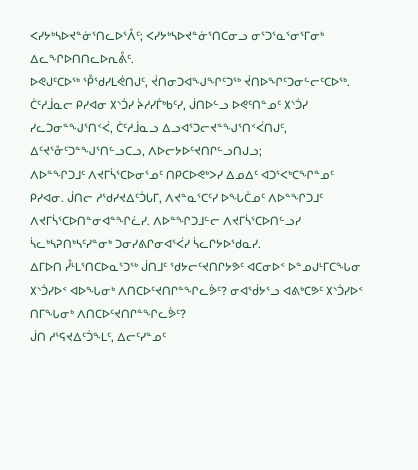ᐸᓯᔭᒃᓴᐅᔪᓐᓃᕐᑎᓚᐅᕐᐰᑦ; ᐸᓯᔭᒃᓴᐅᔪᓐᓃᕐᑎᑕᓂᓗ ᓂᕐᑐᕐᓇᕐᓂᕐᒥᓂᒃ ᐃᓚᖏᐅᑎᑎᓚᐅᕆᕔᑦ.
ᐅᕙᒍᑦᑕᐅᖅ ᕾᖁᓯᒪᕚᑎᒍᑦ, ᔫᑎᓂᑐᐊᖑᖏᑦᑐᖅ ᔫᑎᐅᖏᑦᑐᓂᓪᓕᑦᑕᐅᖅ.
ᑖᑦᓱᒨᓇᓕ ᑭᓯᐊᓂ ᙭ᔅᑑᓯ ᔩᓱᓯᒦᒃᑲᑦᓯ, ᒎᑎᐅᓪᓗ ᐅᕙᑦᑎᓐᓄᑦ ᙭ᔅᑑᓯ ᓯᓚᑐᓂᓐᖑᕐᑎᑉᐹ, ᑖᑦᓱᒨᓇᓗ ᐃᓗᐊᕐᑐᓕᔪᓐᖑᕐᑎᑉᐹᑎᒍᑦ, ᐃᑦᔪᕐᓁᑦᑐᓐᖑᕐᑎᓪᓗᑕᓗ, ᐱᐅᓕᔭᐅᑦᔪᑎᒋᓪᓗᑎᒍᓗ;
ᐱᐅᓐᖏᑐᒧᑦ ᐱᔪᒥᓵᕐᑕᐅᓂᕐᓄᑦ ᑎᑭᑕᐅᕙᒃᐳᓯ ᐃᓄᐃᑦ ᐊᑐᕐᐸᒃᑕᖏᓐᓄᑦ ᑭᓯᐊᓂ. ᒎᑎᓕ ᓱᖁᓯᔪᐃᑦᑑᒐᒥ, ᐱᔪᓐᓇᕐᑕᑦᓯ ᐅᖓᑖᓄᑦ ᐱᐅᓐᖏᑐᒧᑦ ᐱᔪᒥᓵᕐᑕᐅᑎᓐᓂᐊᓐᖏᓛᓯ. ᐱᐅᓐᖏᑐᒧᓪᓕ ᐱᔪᒥᓵᕐᑕᐅᑎᓪᓗᓯ ᓵᓚᒃᓴᕈᑎᒃᓴᑦᓯᓐᓂᒃ ᑐᓂᓯᕕᒋᓂᐊᕐᐹᓯ ᓵᓚᒋᔭᐅᖁᓇᓯ.
ᐃᒥᐅᑎ ᓮᒻᒪᕐᑎᑕᐅᓇᕐᑐᖅ ᒎᑎᒧᑦ ᖁᔭᓕᑦᔪᑎᒋᔭᕗᑦ ᐊᑕᓂᐅᑉ ᐅᓐᓄᒍᒻᒥᑕᖓᓂ ᙭ᔅᑑᓯᐅᑉ ᐊᐅᖓᓂᒃ ᐱᑎᑕᐅᑦᔪᑎᒋᓐᖏᓚᕘᑦ? ᓂᐊᖂᔭᕐᓗ ᐊᕕᒃᑕᕗᑦ ᙭ᔅᑑᓯᐅᑉ ᑎᒥᖓᓂᒃ ᐱᑎᑕᐅᑦᔪᑎᒋᓐᖏᓚᕘᑦ?
ᒎᑎ ᓱᕐᕋᔪᐃᑦᑑᖕᒪᑦ, ᐃᓕᑦᓯᓐᓄᑦ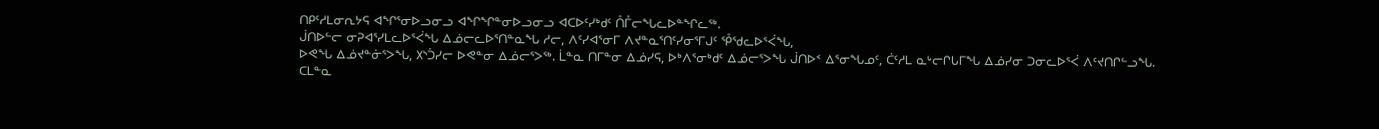ᑎᑭᑦᓱᒪᓂᕆᔭᕋ ᐊᖏᕐᓂᐅᓗᓂᓗ ᐊᖏᖏᓐᓂᐅᓗᓂᓗ ᐊᑕᐅᑦᓯᒃᑯᑦ ᑍᒤᓕᖓᓚᐅᓐᖏᓚᖅ.
ᒎᑎᐅᓪᓕ ᓂᕈᐊᕐᓯᒪᓚᐅᕐᐹᖓ ᐃᓅᓕᓚᐅᕐᑎᓐᓇᖓ ᓱᓕ, ᐱᑦᓯᐊᕐᓂᒥ ᐱᔪᓐᓇᕐᑎᑦᓯᓂᕐᒥᒍᑦ ᕾᖁᓚᐅᕐᐹᖓ,
ᐅᕙᖓ ᐃᓅᔪᓐᓃᕐᐳᖓ, ᙭ᔅᑑᓯᓕ ᐅᕙᓐᓂ ᐃᓅᓕᕐᐳᖅ. ᒫᓐᓇ ᑎᒥᓐᓂ ᐃᓅᓯᕋ, ᐅᒃᐱᕐᓂᒃᑯᑦ ᐃᓅᓕᕐᐳᖓ ᒎᑎᐅᑉ ᐃᕐᓂᖓᓄᑦ, ᑖᑦᓱᒪ ᓇᒡᓕᒋᒐᒥᖓ ᐃᓅᓯᓂ ᑐᓂᓚᐅᕐᐹ ᐱᑦᔪᑎᒋᓪᓗᖓ.
ᑕᒪᓐᓇ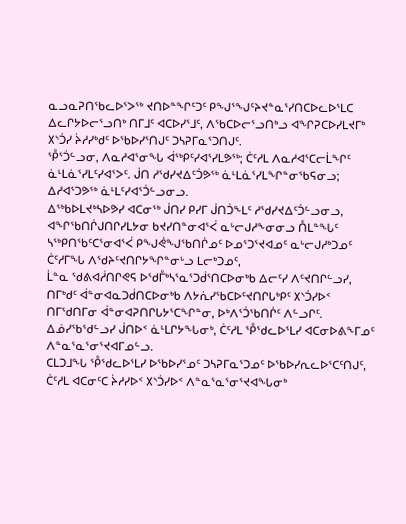ᓇᓗᓇᕈᑎᖃᓚᐅᕐᐳᖅ ᔪᑎᐅᓐᖏᑦᑐᑦ ᑭᖑᕐᖑᑦᔨᔪᓐᓇᕐᓯᑎᑕᐅᓚᐅᕐᒪᑕ ᐃᓚᒋᔭᐅᓕᕐᓗᑎᒃ ᑎᒥᒧᑦ ᐊᑕᐅᓯᕐᒧᑦ, ᐱᖃᑕᐅᓕᕐᓗᑎᒃᓗ ᐊᖏᕈᑕᐅᓯᒪᔪᒥᒃ ᙭ᔅᑑᓯ ᔩᓱᓯᒃᑯᑦ ᐅᖃᐅᓯᕐᑎᒍᑦ ᑐᓴᕈᒥᓇᕐᑐᑎᒍᑦ.
ᕾᕐᑑᓪᓗᓂ, ᐱᓇᓱᐊᕐᓂᖓ ᐋᖅᑭᑦᓯᐊᕐᓯᒪᕗᖅ; ᑖᑦᓱᒪ ᐱᓇᓱᐊᕐᑕᓕᒫᖏᑦ ᓈᒻᒪᓈᕐᓯᒪᑦᓯᐊᕐᐳᑦ. ᒎᑎ ᓱᖁᓯᔪᐃᑦᑑᕗᖅ ᓈᒻᒪᓈᕐᓯᒪᖏᓐᓂᖃᕋᓂᓗ; ᐃᓱᐊᕐᑐᕗᖅ ᓈᒻᒪᑦᓯᐊᕐᑑᓪᓗᓂᓗ.
ᐃᖅᑲᐅᒪᔪᒃᓴᐅᕗᓯ ᐊᑕᓂᖅ ᒎᑎᓯ ᑭᓯᒥ ᒎᑎᑑᖕᒪᑦ ᓱᖁᓯᔪᐃᑦᑑᓪᓗᓂᓗ, ᐊᖏᖃᑎᒌᒍᑎᒋᓯᒪᔭᓂ ᑲᔪᓯᑎᓐᓂᐊᕐᐹ ᓇᒡᓕᒍᓱᖕᓂᓂᓗ ᑍᒪᓐᖓᑦ ᓴᖅᑭᑎᖃᑦᑕᕐᓂᐊᕐᐹ ᑭᖑᕚᖑᖃᑎᒌᓄᑦ ᐅᓄᕐᑐᕐᔪᐊᓄᑦ ᓇᒡᓕᒍᓱᒃᑐᓄᑦ ᑖᑦᓱᒥᖓ ᐱᖁᔨᑦᔪᑎᒋᔭᖏᓐᓂᒡᓗ ᒪᓕᒃᑐᓄᑦ,
ᒫᓐᓇ ᖁᕕᐊᓲᑎᒋᕙᕋ ᐅᖁᒤᒃᓴᕐᓇᕐᑐᑰᕐᑎᑕᐅᓂᒃᑲ ᐃᓕᑦᓯ ᐱᑦᔪᑎᒋᓪᓗᓯ, ᑎᒥᒃᑯᑦ ᐋᓐᓂᐊᓇᑐᑰᑎᑕᐅᓂᒃᑲ ᐱᔭᕇᓯᖃᑕᐅᑦᔪᑎᒋᒐᒃᑭᑦ ᙭ᔅᑑᓯᐅᑉ ᑎᒥᖁᑎᒥᓂ ᐋᓐᓂᐊᕈᑎᒋᒐᔭᕐᑕᖏᓐᓂ, ᐅᒃᐱᕐᑑᖃᑎᒌᑦ ᐱᓪᓗᒋᑦ.
ᐃᓅᓯᖃᖁᓪᓗᓯ ᒎᑎᐅᑉ ᓈᒻᒪᒋᔭᖓᓂᒃ, ᑖᑦᓱᒪ ᕾᖁᓚᐅᕐᒪᓯ ᐊᑕᓂᐅᕕᖕᒥᓄᑦ ᐱᓐᓇᕐᓇᕐᓂᕐᔪᐊᒥᓄᓪᓗ.
ᑕᒪᑐᒧᖓ ᕾᖁᓚᐅᕐᒪᓯ ᐅᖃᐅᓯᕐᓄᑦ ᑐᓴᕈᒥᓇᕐᑐᓄᑦ ᐅᖃᐅᓯᕆᓚᐅᕐᑕᑦᑎᒍᑦ, ᑖᑦᓱᒪ ᐊᑕᓂᑦᑕ ᔩᓱᓯᐅᑉ ᙭ᔅᑑᓯᐅᑉ ᐱᓐᓇᕐᓇᕐᓂᕐᔪᐊᖓᓂᒃ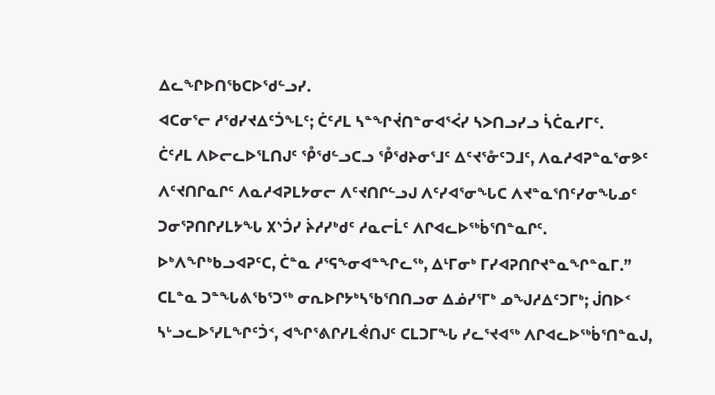ᐃᓚᖏᐅᑎᖃᑕᐅᖁᓪᓗᓯ.
ᐊᑕᓂᕐᓕ ᓱᖁᓯᔪᐃᑦᑑᖕᒪᑦ; ᑖᑦᓱᒪ ᓴᓐᖏᔫᑎᓐᓂᐊᕐᐹᓯ ᓴᐳᑎᓗᓯᓗ ᓵᑖᓇᓯᒥᑦ.
ᑖᑦᓱᒪ ᐱᐅᓕᓚᐅᕐᒪᑎᒍᑦ ᕾᖁᓪᓗᑕᓗ ᕾᖁᔨᓂᕐᒧᑦ ᐃᑦᔪᕐᓁᑦᑐᒧᑦ, ᐱᓇᓱᐊᕈᓐᓇᕐᓂᕗᑦ ᐱᑦᔪᑎᒋᓇᒋᑦ ᐱᓇᓱᐊᕈᒪᔭᓂᓕ ᐱᑦᔪᑎᒋᓪᓗᒍ ᐱᑦᓯᐊᕐᓂᖓᑕ ᐱᔪᓐᓇᕐᑎᑦᓯᓂᖓᓄᑦ ᑐᓂᕐᕈᑎᒋᓯᒪᔭᖓ ᙭ᔅᑑᓯ ᔩᓱᓯᒃᑯᑦ ᓱᓇᓕᒫᑦ ᐱᒋᐊᓚᐅᖅᑳᕐᑎᓐᓇᒋᑦ.
ᐅᒃᐱᖏᒃᑲᓗᐊᕈᑦᑕ, ᑖᓐᓇ ᓱᕐᕋᖕᓂᐊᓐᖏᓚᖅ, ᐃᒻᒥᓂᒃ ᒥᓯᐊᕈᑎᒋᔪᓐᓇᖏᓐᓇᒥ.”
ᑕᒪᓐᓇ ᑐᓐᖓᕕᖃᕐᑐᖅ ᓂᕆᐅᒋᔭᒃᓴᖃᕐᑎᑎᓗᓂ ᐃᓅᓯᕐᒥᒃ ᓄᖑᓱᐃᑦᑐᒥᒃ; ᒎᑎᐅᑉ ᓴᒡᓗᓚᐅᕐᓯᒪᖏᑦᑑᑉ, ᐊᖏᕐᕕᒋᓯᒪᕚᑎᒍᑦ ᑕᒪᑐᒥᖓ ᓯᓚᕐᔪᐊᖅ ᐱᒋᐊᓚᐅᖅᑳᕐᑎᓐᓇᒍ,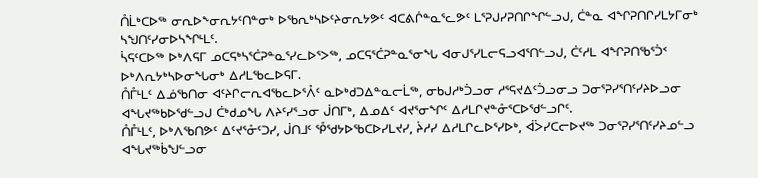ᑍᒫᒃᑕᐅᖅ ᓂᕆᐅᖕᓂᕆᔭᑦᑎᓐᓂᒃ ᐅᖃᕆᒃᓴᐅᑦᔨᓂᕆᔭᕗᑦ ᐊᑕᕕᒌᓐᓇᕐᓚᕗᑦ ᒪᕐᕈᒍᓯᕈᑎᒋᖏᓪᓗᒍ, ᑖᓐᓇ ᐊᖏᕈᑎᒋᓯᒪᔭᒥᓂᒃ ᓴᖑᑎᑦᓯᓂᐅᓴᖏᒻᒪᑦ.
ᓵᕋᑦᑕᐅᖅ ᐅᒃᐱᕋᒥ ᓄᑕᕋᒃᓴᕐᑖᕈᓐᓇᕐᓯᓚᐅᕐᐳᖅ, ᓄᑕᕋᕐᑖᕈᓐᓇᕐᓂᖓ ᐊᓂᒍᕐᓯᒪᓕᕋᓗᐊᕐᑎᓪᓗᒍ, ᑖᑦᓱᒪ ᐊᖏᕈᑎᖃᕐᑑᑉ ᐅᒃᐱᕆᔭᒃᓴᐅᓂᖓᓂᒃ ᐃᓱᒪᖃᓚᐅᕋᒥ.
ᑍᒤᒻᒪᑦ ᐃᓅᖃᑎᓂ ᐊᑦᔨᒋᓕᕆᐊᖃᓚᐅᕐᐰᑦ ᓇᐅᒃᑯᑐᐃᓐᓇᓕᒫᖅ, ᓂᑲᒍᓱᒃᑑᓗᓂ ᓱᕐᕋᔪᐃᑦᑑᓗᓂᓗ ᑐᓂᕐᕈᓯᕐᑎᑦᓯᔨᐅᓗᓂ ᐊᖓᔪᖅᑲᐅᖁᓪᓗᒍ ᑖᒃᑯᓄᖓ ᐱᔨᑦᓯᕐᓗᓂ ᒎᑎᒥᒃ, ᐃᓄᐃᑦ ᐊᔪᕐᓂᖏᑦ ᐃᓱᒪᒋᔪᓐᓁᕐᑕᐅᖁᓪᓗᒋᑦ.
ᑍᒤᒻᒪᑦ, ᐅᒃᐱᖃᑎᕗᑦ ᐃᑦᔪᕐᓁᑦᑐᓯ, ᒎᑎᒧᑦ ᕾᖁᔭᐅᖃᑕᐅᓯᒪᔪᓯ, ᔩᓱᓯ ᐃᓱᒪᒋᓚᐅᕐᓯᐅᒃ, ᐋᐴᓯᑕᓕᐅᔪᖅ ᑐᓂᕐᕈᓯᕐᑎᑦᓯᔨᓄᓪᓗ ᐊᖓᔪᖅᑳᖑᓪᓗᓂ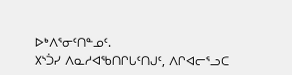ᐅᒃᐱᕐᓂᑦᑎᓐᓄᑦ.
᙭ᔅᑑᓯ ᐱᓇᓱᐊᖃᑎᒋᒐᑦᑎᒍᑦ, ᐱᒋᐊᓕᕐᓗᑕ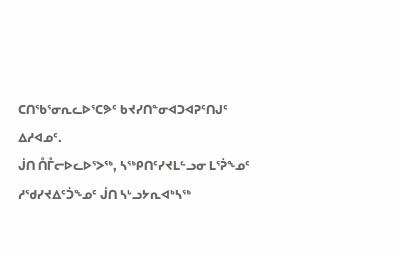ᑕᑎᖃᕐᓂᕆᓚᐅᕐᑕᕗᑦ ᑲᔪᓯᑎᓐᓂᐊᑐᐊᕈᑦᑎᒍᑦ ᐃᓱᐊᓄᑦ.
ᒎᑎ ᑍᒤᓕᐅᓚᐅᕐᐳᖅ, ᓴᖅᑭᑎᑦᓯᔪᒪᓪᓗᓂ ᒪᕐᕉᖕᓄᑦ ᓱᖁᓯᔪᐃᑦᑑᖕᓄᑦ ᒎᑎ ᓴᒡᓗᔭᕆᐊᒃᓴᖅ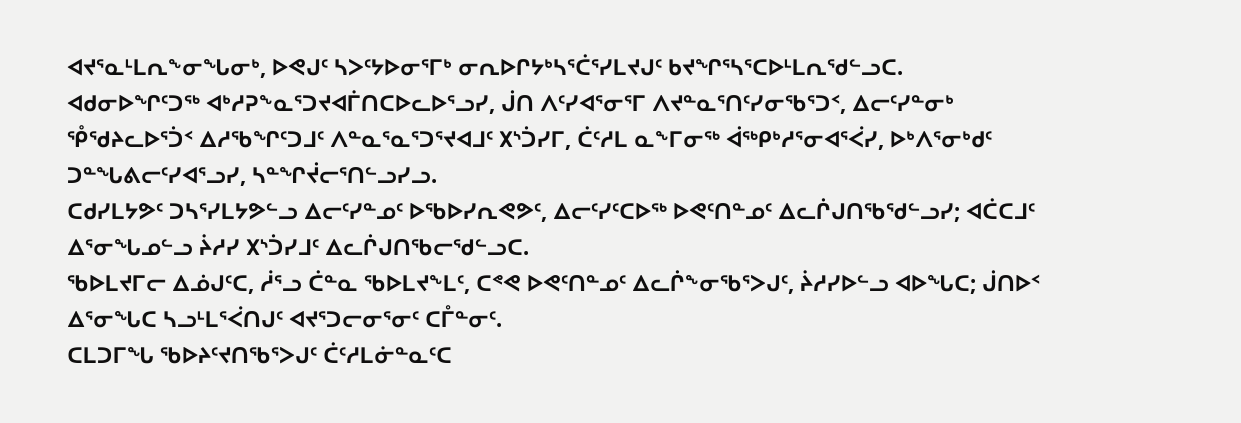ᐊᔪᕐᓇᒻᒪᕆᖕᓂᖓᓂᒃ, ᐅᕙᒍᑦ ᓴᐳᑦᔭᐅᓂᕐᒥᒃ ᓂᕆᐅᒋᔭᒃᓴᕐᑖᕐᓯᒪᔪᒍᑦ ᑲᔪᖏᕐᓴᕐᑕᐅᒻᒪᕆᖁᓪᓗᑕ.
ᐊᑯᓂᐅᖏᑦᑐᖅ ᐊᒃᓱᕈᖕᓇᕐᑐᔪᐊᒦᑎᑕᐅᓚᐅᕐᓗᓯ, ᒎᑎ ᐱᑦᓯᐊᕐᓂᕐᒥ ᐱᔪᓐᓇᕐᑎᑦᓯᓂᖃᕐᑐᑉ, ᐃᓕᑦᓯᓐᓂᒃ ᕾᖁᔨᓚᐅᕐᑑᑉ ᐃᓱᖃᖏᑦᑐᒧᑦ ᐱᓐᓇᕐᓇᕐᑐᕐᔪᐊᒧᑦ ᙭ᔅᑑᓯᒥ, ᑖᑦᓱᒪ ᓇᖕᒥᓂᖅ ᐋᖅᑭᒃᓱᕐᓂᐊᕐᐹᓯ, ᐅᒃᐱᕐᓂᒃᑯᑦ ᑐᓐᖓᕕᓕᑦᓯᐊᕐᓗᓯ, ᓴᓐᖏᔫᓕᕐᑎᓪᓗᓯᓗ.
ᑕᑯᓯᒪᔭᕗᑦ ᑐᓴᕐᓯᒪᔭᕗᓪᓗ ᐃᓕᑦᓯᓐᓄᑦ ᐅᖃᐅᓯᕆᕙᕗᑦ, ᐃᓕᑦᓯᑦᑕᐅᖅ ᐅᕙᑦᑎᓐᓄᑦ ᐃᓚᒌᒍᑎᖃᖁᓪᓗᓯ; ᐊᑖᑕᒧᑦ ᐃᕐᓂᖓᓄᓪᓗ ᔩᓱᓯ ᙭ᔅᑑᓯᒧᑦ ᐃᓚᒌᒍᑎᖃᓕᖁᓪᓗᑕ.
ᖃᐅᒪᔪᒥᓕ ᐃᓅᒍᑦᑕ, ᓲᕐᓗ ᑖᓐᓇ ᖃᐅᒪᔪᖕᒪᑦ, ᑕᕝᕙ ᐅᕙᑦᑎᓐᓄᑦ ᐃᓚᒌᖕᓂᖃᕐᐳᒍᑦ, ᔩᓱᓯᐅᓪᓗ ᐊᐅᖓᑕ; ᒎᑎᐅᑉ ᐃᕐᓂᖓᑕ ᓴᓗᒻᒪᕐᐹᑎᒍᑦ ᐊᔪᕐᑐᓕᓂᕐᓂᑦ ᑕᒤᓐᓂᑦ.
ᑕᒪᑐᒥᖓ ᖃᐅᔨᑦᔪᑎᖃᕐᐳᒍᑦ ᑖᑦᓱᒪᓃᓐᓇᑦᑕ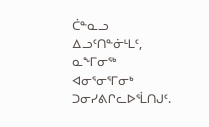ᑖᓐᓇᓗ ᐃᓗᑦᑎᓐᓃᒻᒪᑦ, ᓇᖕᒥᓂᖅ ᐊᓂᕐᓂᕐᒥᓂᒃ ᑐᓂᓯᕕᒋᓚᐅᕐᒫᑎᒍᑦ.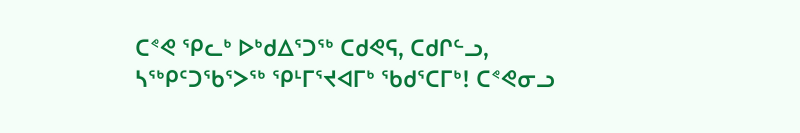ᑕᕝᕙ ᕿᓚᒃ ᐅᒃᑯᐃᕐᑐᖅ ᑕᑯᕙᕋ, ᑕᑯᒋᓪᓗ, ᓴᖅᑭᑦᑐᖃᕐᐳᖅ ᕿᒻᒥᕐᔪᐊᒥᒃ ᖃᑯᕐᑕᒥᒃ! ᑕᕝᕙᓂᓗ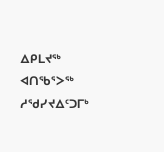ᐃᑭᒪᔪᖅ ᐊᑎᖃᕐᐳᖅ ᓱᖁᓯᔪᐃᑦᑐᒥᒃ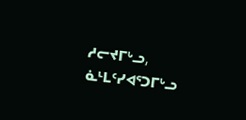ᓱᓕᔪᒥᒡᓗ, ᓈᒻᒪᑦᓯᐊᕐᑐᒥᒡᓗ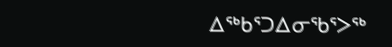ᐃᖅᑲᕐᑐᐃᓂᖃᕐᐳᖅ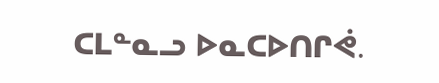ᑕᒪᓐᓇᓗ ᐅᓇᑕᐅᑎᒋᕚ.